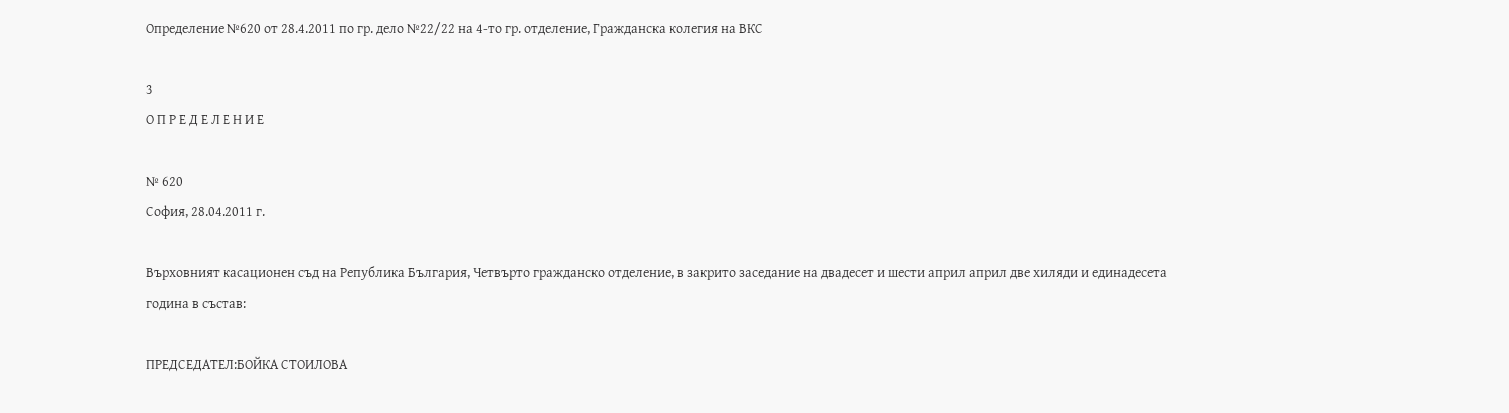Определение №620 от 28.4.2011 по гр. дело №22/22 на 4-то гр. отделение, Гражданска колегия на ВКС

3
О П Р Е Д Е Л Е Н И Е

№ 620
София, 28.04.2011 г.

Върховният касационен съд на Република България, Четвърто гражданско отделение, в закрито заседание на двадесет и шести април април две хиляди и единадесета година в състав:

ПРЕДСЕДАТЕЛ:БОЙКА СТОИЛОВА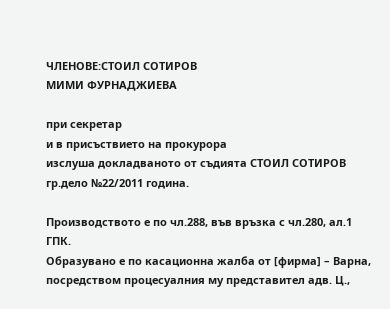ЧЛЕНОВЕ:СТОИЛ СОТИРОВ
МИМИ ФУРНАДЖИЕВА

при секретар
и в присъствието на прокурора
изслуша докладваното от съдията СТОИЛ СОТИРОВ
гр.дело №22/2011 година.

Производството е по чл.288, във връзка с чл.280, ал.1 ГПК.
Образувано е по касационна жалба от [фирма] – Варна, посредством процесуалния му представител адв. Ц.,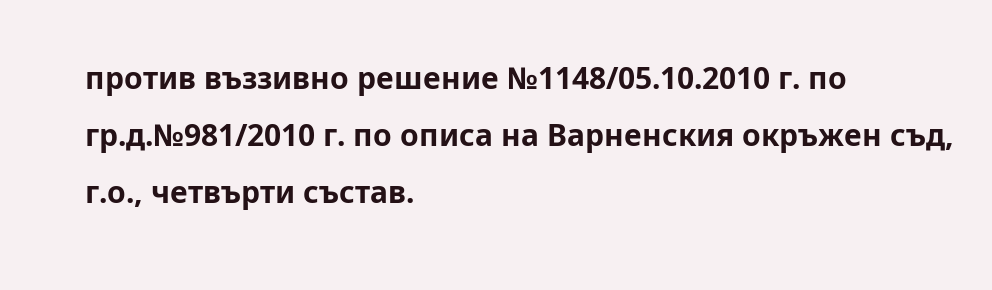против въззивно решение №1148/05.10.2010 г. по гр.д.№981/2010 г. по описа на Варненския окръжен съд, г.о., четвърти състав.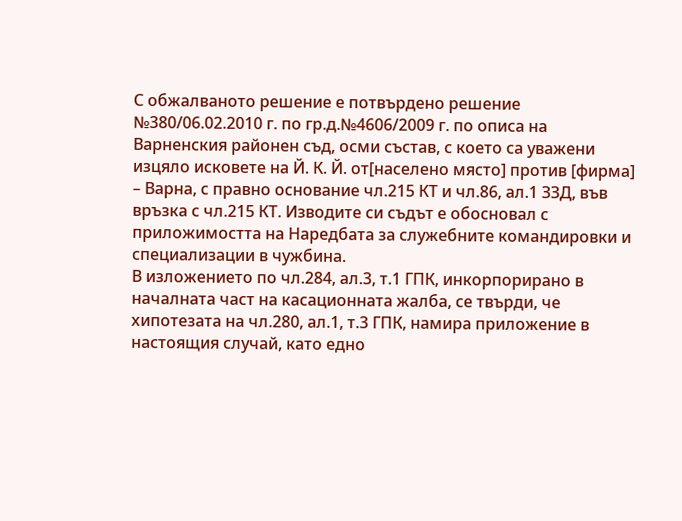С обжалваното решение е потвърдено решение №380/06.02.2010 г. по гр.д.№4606/2009 г. по описа на Варненския районен съд, осми състав, с което са уважени изцяло исковете на Й. К. Й. от[населено място] против [фирма] – Варна, с правно основание чл.215 КТ и чл.86, ал.1 ЗЗД, във връзка с чл.215 КТ. Изводите си съдът е обосновал с приложимостта на Наредбата за служебните командировки и специализации в чужбина.
В изложението по чл.284, ал.3, т.1 ГПК, инкорпорирано в началната част на касационната жалба, се твърди, че хипотезата на чл.280, ал.1, т.3 ГПК, намира приложение в настоящия случай, като едно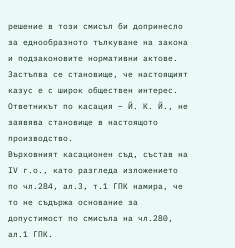решение в този смисъл би допринесло за еднообразното тълкуване на закона и подзаконовите нормативни актове. Застъпва се становище, че настоящият казус е с широк обществен интерес.
Ответникът по касация – Й. К. Й., не заявява становище в настоящото производство.
Върховният касационен съд, състав на ІV г.о., като разгледа изложението по чл.284, ал.3, т.1 ГПК намира, че то не съдържа основание за допустимост по смисъла на чл.280, ал.1 ГПК.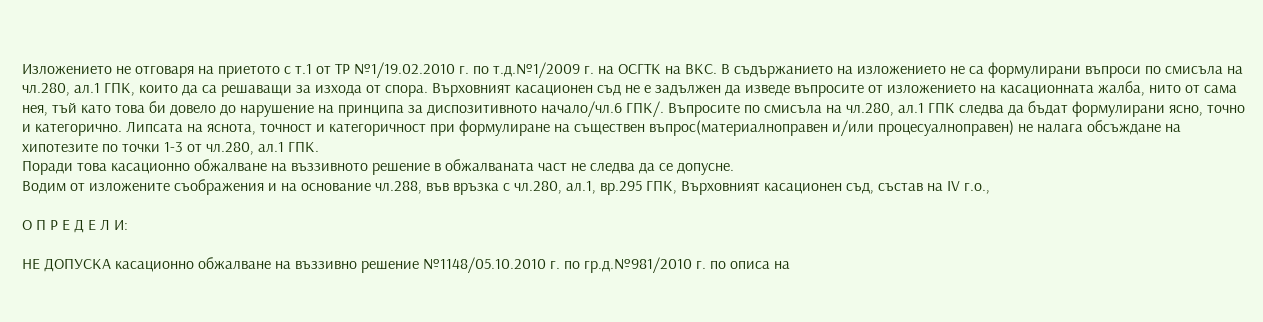Изложението не отговаря на приетото с т.1 от ТР №1/19.02.2010 г. по т.д.№1/2009 г. на ОСГТК на ВКС. В съдържанието на изложението не са формулирани въпроси по смисъла на чл.280, ал.1 ГПК, които да са решаващи за изхода от спора. Върховният касационен съд не е задължен да изведе въпросите от изложението на касационната жалба, нито от сама нея, тъй като това би довело до нарушение на принципа за диспозитивното начало/чл.6 ГПК/. Въпросите по смисъла на чл.280, ал.1 ГПК следва да бъдат формулирани ясно, точно и категорично. Липсата на яснота, точност и категоричност при формулиране на съществен въпрос(материалноправен и/или процесуалноправен) не налага обсъждане на хипотезите по точки 1-3 от чл.280, ал.1 ГПК.
Поради това касационно обжалване на въззивното решение в обжалваната част не следва да се допусне.
Водим от изложените съображения и на основание чл.288, във връзка с чл.280, ал.1, вр.295 ГПК, Върховният касационен съд, състав на ІV г.о.,

О П Р Е Д Е Л И:

НЕ ДОПУСКА касационно обжалване на въззивно решение №1148/05.10.2010 г. по гр.д.№981/2010 г. по описа на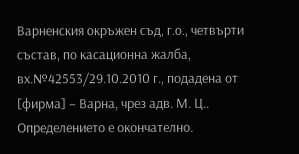Варненския окръжен съд, г.о., четвърти състав, по касационна жалба, вх.№42553/29.10.2010 г., подадена от [фирма] – Варна, чрез адв. М. Ц..
Определението е окончателно.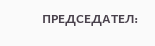ПРЕДСЕДАТЕЛ: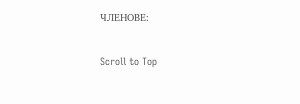ЧЛЕНОВЕ:

Scroll to Top